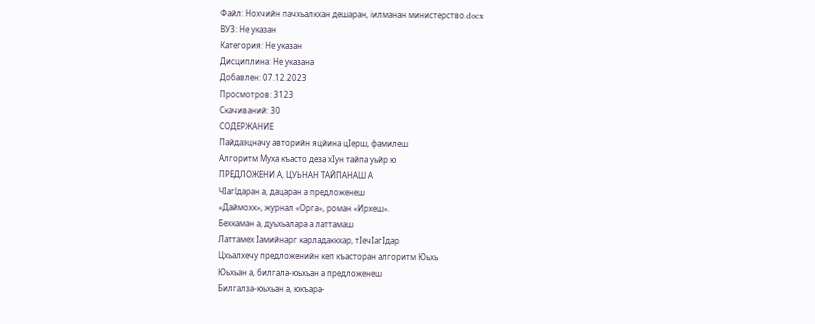Файл: Нохчийн пачхьалкхан дешаран, iилманан министерство.docx
ВУЗ: Не указан
Категория: Не указан
Дисциплина: Не указана
Добавлен: 07.12.2023
Просмотров: 3123
Скачиваний: 30
СОДЕРЖАНИЕ
Пайдаэцначу авторийн яцйина цIерш, фамилеш
Алгоритм Муха къасто деза хIун тайпа уьйр ю
ПРЕДЛОЖЕНИ А, ЦУЬНАН ТАЙПАНАШ А
ЧIaгlдаран а, дацаран а предложенеш
«Даймохк», журнал «Орга», роман «Ирхеш».
Бехкаман а, дуьхьалара а латтамаш
Латтамех Iамийнарг карладаккхар, тIечIагIдар
Цхьалхечу предложенийн кеп къасторан алгоритм Юьхь
Юьхьан а, билгала-юьхьан а предложенеш
Билгалза-юьхьан а, юкъара-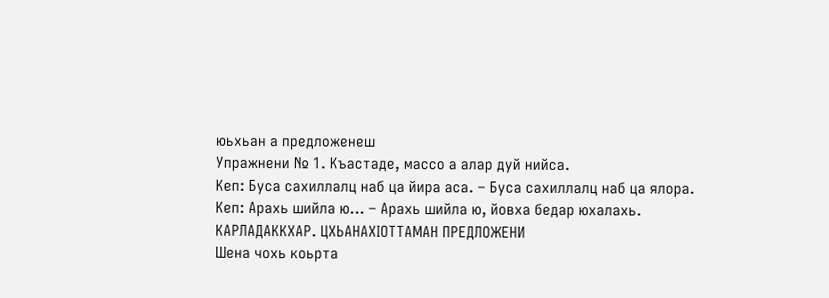юьхьан а предложенеш
Упражнени № 1. Къастаде, массо а алар дуй нийса.
Кеп: Буса сахиллалц наб ца йира аса. – Буса сахиллалц наб ца ялора.
Кеп: Арахь шийла ю… – Арахь шийла ю, йовха бедар юхалахь.
КАРЛАДАККХАР. ЦХЬАНАХIОТТАМАН ПРЕДЛОЖЕНИ
Шена чохь коьрта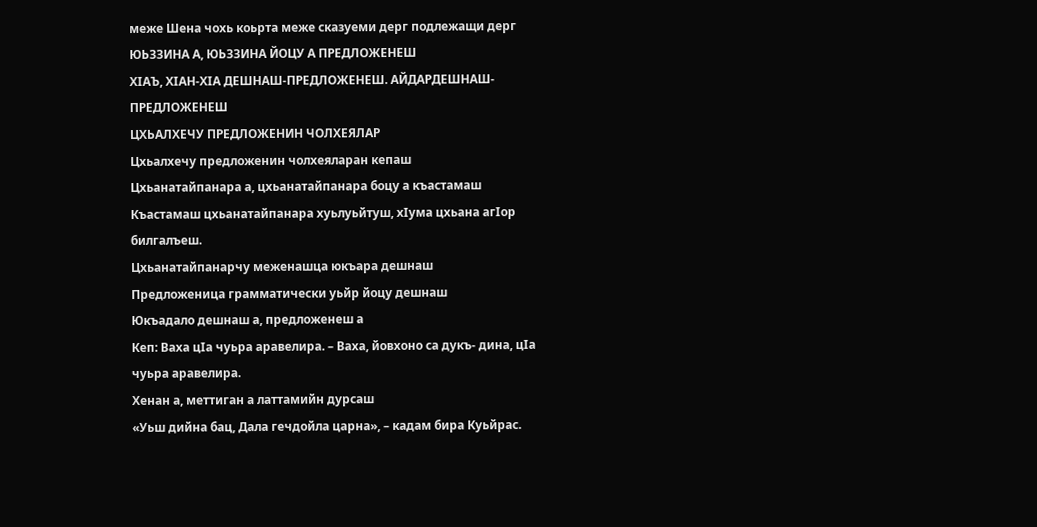меже Шена чохь коьрта меже сказуеми дерг подлежащи дерг
ЮЬЗЗИНА А, ЮЬЗЗИНА ЙОЦУ А ПРЕДЛОЖЕНЕШ
ХIАЪ, ХIАН-ХIА ДЕШНАШ-ПРЕДЛОЖЕНЕШ. АЙДАРДЕШНАШ-ПРЕДЛОЖЕНЕШ
ЦХЬАЛХЕЧУ ПРЕДЛОЖЕНИН ЧОЛХЕЯЛАР
Цхьалхечу предложенин чолхеяларан кепаш
Цхьанатайпанара а, цхьанатайпанара боцу а къастамаш
Къастамаш цхьанатайпанара хуьлуьйтуш, хIума цхьана агIор билгалъеш.
Цхьанатайпанарчу меженашца юкъара дешнаш
Предложеница грамматически уьйр йоцу дешнаш
Юкъадало дешнаш а, предложенеш а
Кеп: Ваха цIа чуьра аравелира. – Ваха, йовхоно са дукъ- дина, цIа чуьра аравелира.
Хенан а, меттиган а латтамийн дурсаш
«Уьш дийна бац, Дала гечдойла царна», – кадам бира Куьйрас.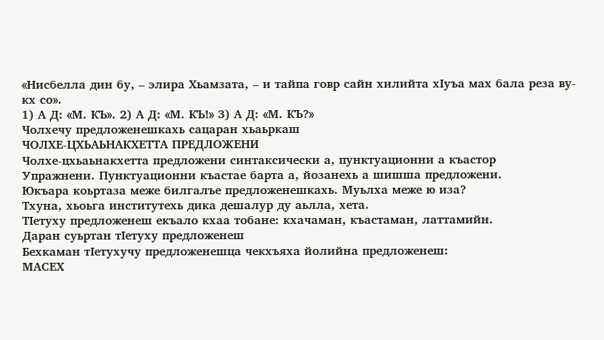«Нисбелла дин бу, – элира Хьамзата, – и тайпа говр сайн хилийта хIуъа мах бала реза ву-кх со».
1) А Д: «М. КЪ». 2) А Д: «М. КЪ!» 3) А Д: «М. КЪ?»
Чолхечу предложенешкахь сацаран хьаьркаш
ЧОЛХЕ-ЦХЬАЬНАКХЕТТА ПРЕДЛОЖЕНИ
Чолхе-цхьаьнакхетта предложени синтаксически а, пунктуационни а къастор
Упражнени. Пунктуационни къастае барта а, йозанехь а шишша предложени.
Юкъара коьртаза меже билгалъе предложенешкахь. Муьлха меже ю иза?
Тхуна, хьоьга институтехь дика дешалур ду аьлла, хета.
ТIетуху предложенеш екъало кхаа тобане: кхачаман, къастаман, латтамийн.
Даран суьртан тIетуху предложенеш
Бехкаман тIетухучу предложенешца чекхъяха йолийна предложенеш:
МАСЕХ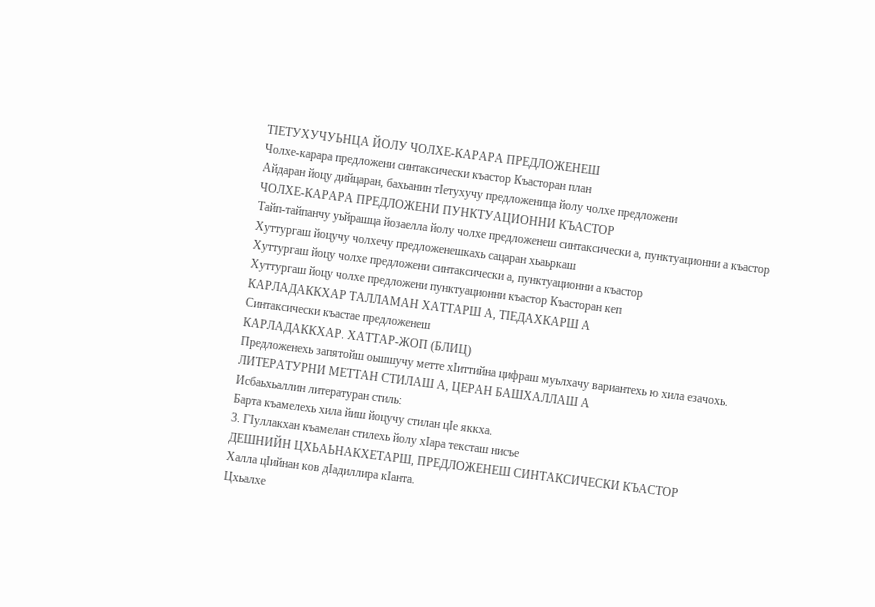ТIЕТУХУЧУЬНЦА ЙОЛУ ЧОЛХЕ-КАРАРА ПРЕДЛОЖЕНЕШ
Чолхе-карара предложени синтаксически къастор Къасторан план
Айдаран йоцу дийцаран, бахьанин тIетухучу предложеница йолу чолхе предложени
ЧОЛХЕ-КАРАРА ПРЕДЛОЖЕНИ ПУНКТУАЦИОННИ КЪАСТОР
Тайп-тайпанчу уьйрашца йозаелла йолу чолхе предложенеш синтаксически а, пунктуационни а къастор
Хуттургаш йоцучу чолхечу предложенешкахь сацаран хьаьркаш
Хуттургаш йоцу чолхе предложени синтаксически а, пунктуационни а къастор
Хуттургаш йоцу чолхе предложени пунктуационни къастор Къасторан кеп
КАРЛАДАККХАР ТАЛЛАМАН ХАТТАРШ А, ТIЕДАХКАРШ А
Синтаксически къастае предложенеш
КАРЛАДАККХАР. ХАТТАР-ЖОП (БЛИЦ)
Предложенехь запятойш оьшшучу метте хIиттийна цифраш муьлхачу вариантехь ю хила езачохь.
ЛИТЕРАТУРНИ МЕТТАН СТИЛАШ А, ЦЕРАН БАШХАЛЛАШ А
Исбаьхьаллин литературан стиль:
Барта къамелехь хила йиш йоцучу стилан цIе яккха.
3. ГIуллакхан къамелан стилехь йолу хIара тексташ нисъе
ДЕШНИЙН ЦХЬАЬНАКХЕТАРШ, ПРЕДЛОЖЕНЕШ СИНТАКСИЧЕСКИ КЪАСТОР
Халла цIийнан ков дIадиллира кIанта.
Цхьалхе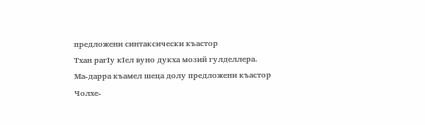предложени синтаксически къастор
Тхан рагIу кIел вуно дукха мозий гулделлера.
Ма-дарра къамел шеца долу предложени къастор
Чолхе-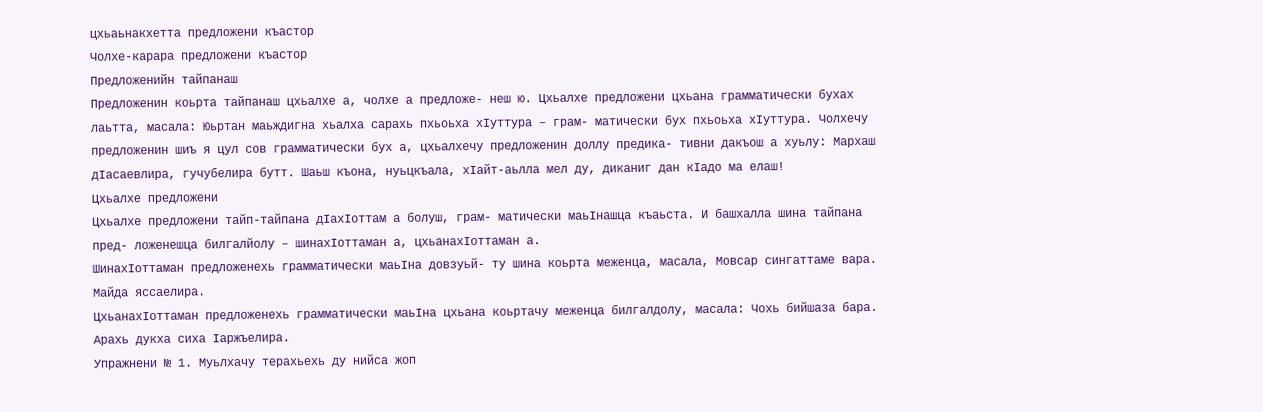цхьаьнакхетта предложени къастор
Чолхе-карара предложени къастор
Предложенийн тайпанаш
Предложенин коьрта тайпанаш цхьалхе а, чолхе а предложе- неш ю. Цхьалхе предложени цхьана грамматически бухах лаьтта, масала: Юьртан маьждигна хьалха сарахь пхьоьха хIуттура – грам- матически бух пхьоьха хIуттура. Чолхечу предложенин шиъ я цул сов грамматически бух а, цхьалхечу предложенин доллу предика- тивни дакъош а хуьлу: Мархаш дIасаевлира, гучубелира бутт. Шаьш къона, нуьцкъала, хIайт-аьлла мел ду, диканиг дан кIадо ма елаш!
Цхьалхе предложени
Цхьалхе предложени тайп-тайпана дIахIоттам а болуш, грам- матически маьIнашца къаьста. И башхалла шина тайпана пред- ложенешца билгалйолу – шинахIоттаман а, цхьанахIоттаман а.
ШинахIоттаман предложенехь грамматически маьIна довзуьй- ту шина коьрта меженца, масала, Мовсар сингаттаме вара. Майда яссаелира.
ЦхьанахIоттаман предложенехь грамматически маьIна цхьана коьртачу меженца билгалдолу, масала: Чохь бийшаза бара. Арахь дукха сиха Iаржъелира.
Упражнени № 1. Муьлхачу терахьехь ду нийса жоп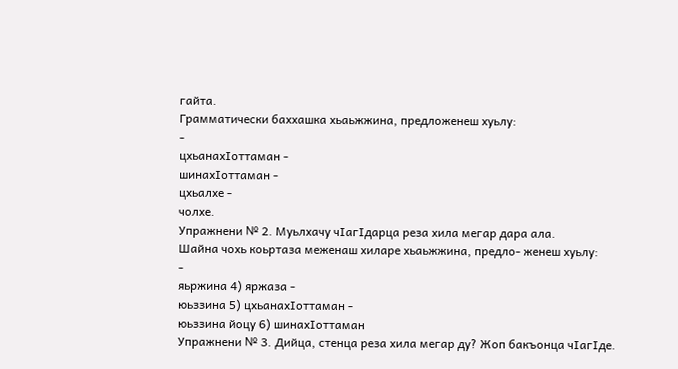гайта.
Грамматически баххашка хьаьжжина, предложенеш хуьлу:
-
цхьанахIоттаман -
шинахIоттаман -
цхьалхе -
чолхе.
Упражнени № 2. Муьлхачу чIагIдарца реза хила мегар дара ала.
Шайна чохь коьртаза меженаш хиларе хьаьжжина, предло- женеш хуьлу:
-
яьржина 4) яржаза -
юьззина 5) цхьанахIоттаман -
юьззина йоцу 6) шинахIоттаман
Упражнени № 3. Дийца, стенца реза хила мегар ду? Жоп бакъонца чIагIде.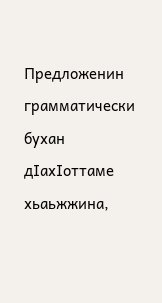Предложенин грамматически бухан дIахIоттаме хьаьжжина,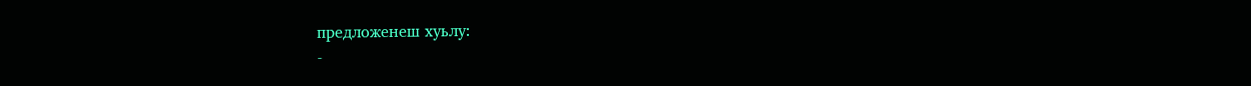предложенеш хуьлу:
-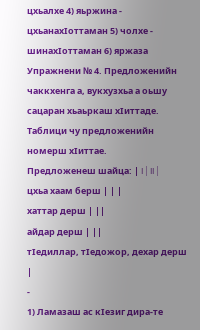цхьалхе 4) яьржина -
цхьанахIоттаман 5) чолхе -
шинахIоттаман 6) яржаза
Упражнени № 4. Предложенийн чаккхенга а, вукхузхьа а оьшу сацаран хьаьркаш хIиттаде. Таблици чу предложенийн номерш хIиттае.
Предложенеш шайца: | I | II |
цхьа хаам берш | | |
хаттар дерш | ||
айдар дерш | ||
тIедиллар, тIедожор, дехар дерш |
-
1) Ламазаш ас кIезиг дира-те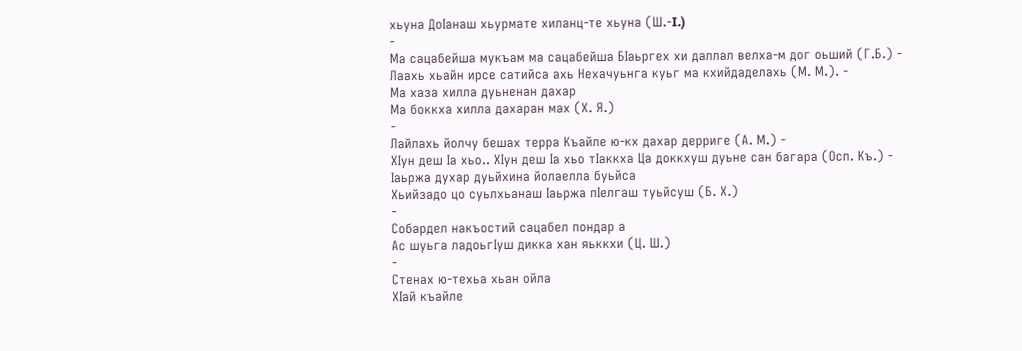хьуна ДоIанаш хьурмате хиланц-те хьуна (Ш.-I.)
-
Ма сацабейша мукъам ма сацабейша БIаьргех хи даллал велха-м дог оьший (Г.Б.) -
Лаахь хьайн ирсе сатийса ахь Нехачуьнга куьг ма кхийдаделахь (М. М.). -
Ма хаза хилла дуьненан дахар
Ма боккха хилла дахаран мах (Х. Я.)
-
Лайлахь йолчу бешах терра Къайле ю-кх дахар дерриге (А. М.) -
ХIун деш Iа хьо.. ХIун деш Iа хьо тIаккха Ца доккхуш дуьне сан багара (Осп. Къ.) -
Iаьржа духар дуьйхина йолаелла буьйса
Хьийзадо цо суьлхьанаш Iаьржа пIелгаш туьйсуш (Б. Х.)
-
Собардел накъостий сацабел пондар а
Ас шуьга ладоьгIуш дикка хан яьккхи (Ц. Ш.)
-
Стенах ю-техьа хьан ойла
ХIай къайле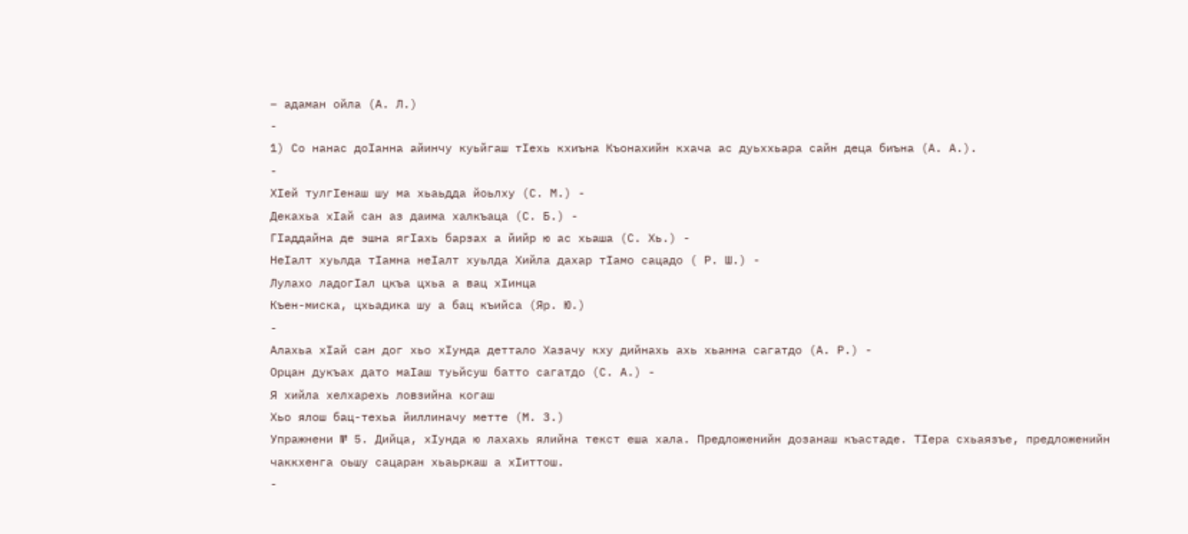– адаман ойла (А. Л.)
-
1) Со нанас доIанна айинчу куьйгаш тIехь кхиъна Къонахийн кхача ас дуьххьара сайн деца биъна (А. А.).
-
ХIей тулгIенаш шу ма хьаьдда йоьлху (С. М.) -
Декахьа хIай сан аз даима халкъаца (С. Б.) -
ГIаддайна де эшна ягIахь барзах а йийр ю ас хьаша (С. Хь.) -
НеIалт хуьлда тIамна неIалт хуьлда Хийла дахар тIамо сацадо ( Р. Ш.) -
Лулахо ладогIал цкъа цхьа а вац хIинца
Къен-миска, цхьадика шу а бац къийса (Яр. Ю.)
-
Алахьа хIай сан дог хьо хIунда деттало Хазачу кху дийнахь ахь хьанна сагатдо (А. Р.) -
Орцан дукъах дато маIаш туьйсуш батто сагатдо (С. А.) -
Я хийла хелхарехь ловзийна когаш
Хьо ялош бац-техьа йиллиначу метте (М. З.)
Упражнени № 5. Дийца, хIунда ю лахахь ялийна текст еша хала. Предложенийн дозанаш къастаде. ТIера схьаязъе, предложенийн чаккхенга оьшу сацаран хьаьркаш а хIиттош.
-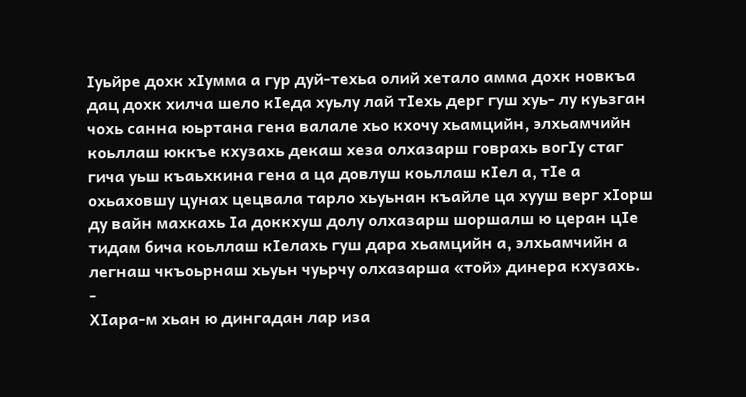Iуьйре дохк хIумма а гур дуй-техьа олий хетало амма дохк новкъа дац дохк хилча шело кIеда хуьлу лай тIехь дерг гуш хуь- лу куьзган чохь санна юьртана гена валале хьо кхочу хьамцийн, элхьамчийн коьллаш юккъе кхузахь декаш хеза олхазарш говрахь вогIу стаг гича уьш къаьхкина гена а ца довлуш коьллаш кIел а, тIе а охьаховшу цунах цецвала тарло хьуьнан къайле ца хууш верг хIорш ду вайн махкахь Iа доккхуш долу олхазарш шоршалш ю церан цIе тидам бича коьллаш кIелахь гуш дара хьамцийн а, элхьамчийн а легнаш чкъоьрнаш хьуьн чуьрчу олхазарша «той» динера кхузахь.
-
ХIара-м хьан ю дингадан лар иза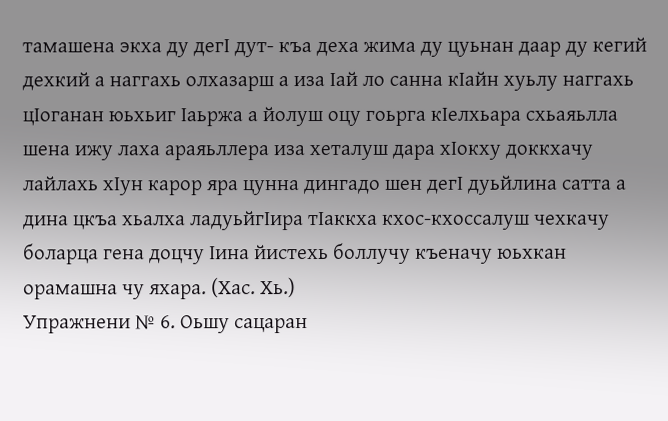тамашена экха ду дегI дут- къа деха жима ду цуьнан даар ду кегий дехкий а наггахь олхазарш а иза Iай ло санна кIайн хуьлу наггахь цIоганан юьхьиг Iаьржа а йолуш оцу гоьрга кIелхьара схьаяьлла шена ижу лаха араяьллера иза хеталуш дара хIокху доккхачу лайлахь хIун карор яра цунна дингадо шен дегI дуьйлина сатта а дина цкъа хьалха ладуьйгIира тIаккха кхос-кхоссалуш чехкачу боларца гена доцчу Iина йистехь боллучу къеначу юьхкан орамашна чу яхара. (Хас. Хь.)
Упражнени № 6. Оьшу сацаран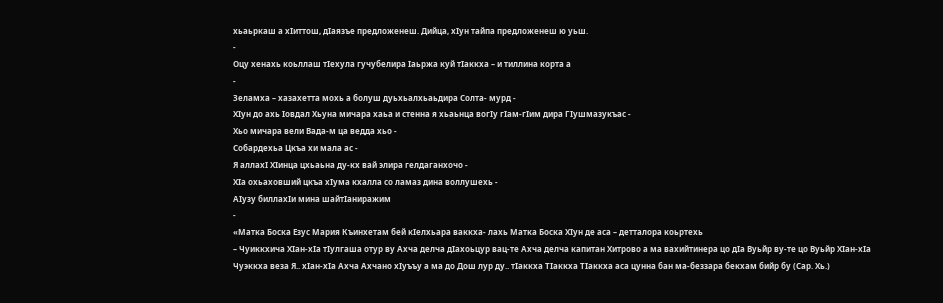хьаьркаш а хIиттош, дIаязъе предложенеш. Дийца, хIун тайпа предложенеш ю уьш.
-
Оцу хенахь коьллаш тIехула гучубелира Iаьржа куй тIаккха – и тиллина корта а
-
Зеламха – хазахетта мохь а болуш дуьхьалхьаьдира Солта- мурд -
ХIун до ахь Iовдал Хьуна мичара хаьа и стенна я хьаьнца вогIу гIам-гIим дира ГIушмазукъас -
Хьо мичара вели Вада-м ца ведда хьо -
Собардехьа Цкъа хи мала ас -
Я аллахI ХIинца цхьаьна ду-кх вай элира гелдаганхочо -
ХIа охьаховший цкъа хIума кхалла со ламаз дина воллушехь -
АIузу биллахIи мина шайтIаниражим
-
«Матка Боска Езус Мария Къинхетам бей кIелхьара ваккха- лахь Матка Боска ХIун де аса – детталора коьртехь
– Чуиккхича ХIан-хIа тIулгаша отур ву Ахча делча дIахоьцур вац-те Ахча делча капитан Хитрово а ма вахийтинера цо дIа Вуьйр ву-те цо Вуьйр ХIан-хIа Чуэккха веза Я.. хIан-хIа Ахча Ахчано хIуъъу а ма до Дош лур ду.. тIаккха ТIаккха ТIаккха аса цунна бан ма-беззара бекхам бийр бу (Сар. Хь.)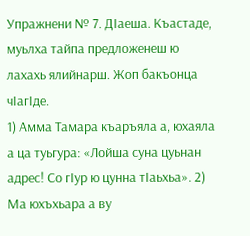Упражнени № 7. ДIаеша. Къастаде, муьлха тайпа предложенеш ю лахахь ялийнарш. Жоп бакъонца чIагIде.
1) Амма Тамара къаръяла а, юхаяла а ца туьгура: «Лойша суна цуьнан адрес! Со гIур ю цунна тIаьхьа». 2) Ма юхъхьара а ву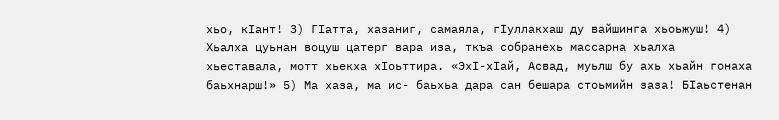хьо, кIант! 3) ГIатта, хазаниг, самаяла, гIуллакхаш ду вайшинга хьоьжуш! 4) Хьалха цуьнан воцуш цатерг вара иза, ткъа собранехь массарна хьалха хьеставала, мотт хьекха хIоьттира. «ЭхI-хIай, Асвад, муьлш бу ахь хьайн гонаха баьхнарш!» 5) Ма хаза, ма ис- баьхьа дара сан бешара стоьмийн заза! БIаьстенан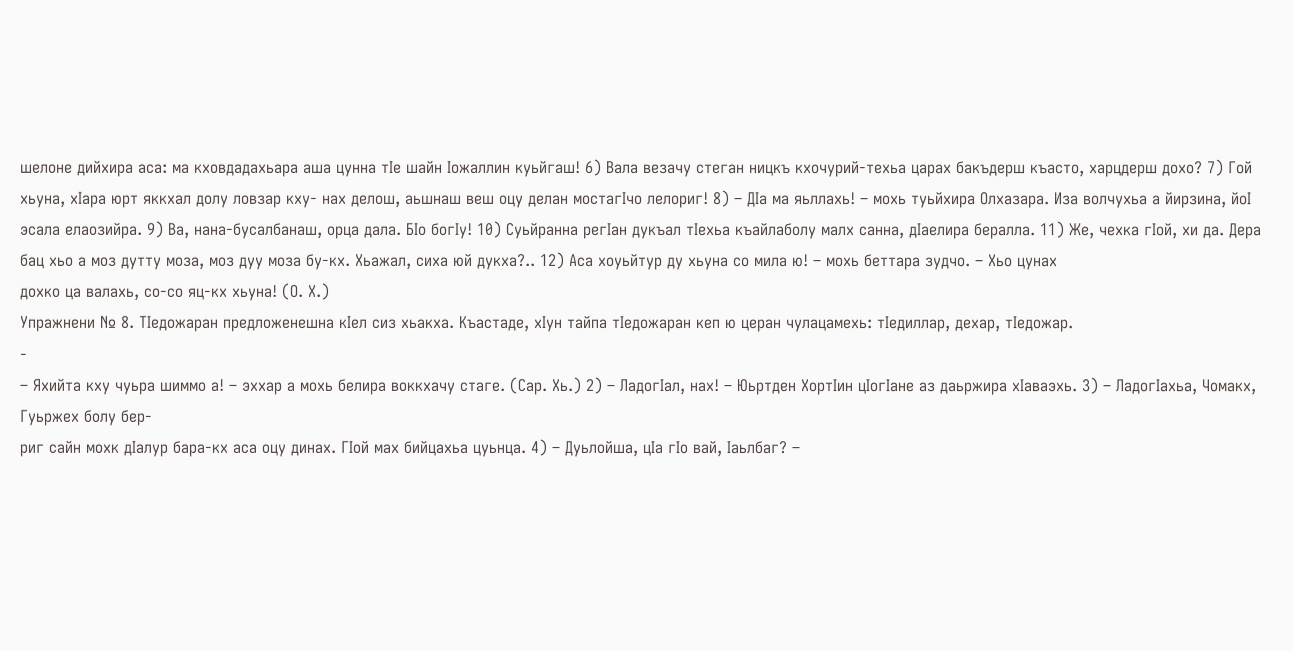шелоне дийхира аса: ма кховдадахьара аша цунна тIе шайн Iожаллин куьйгаш! 6) Вала везачу стеган ницкъ кхочурий-техьа царах бакъдерш къасто, харцдерш дохо? 7) Гой хьуна, хIара юрт яккхал долу ловзар кху- нах делош, аьшнаш веш оцу делан мостагIчо лелориг! 8) – ДIа ма яьллахь! – мохь туьйхира Олхазара. Иза волчухьа а йирзина, йоI эсала елаозийра. 9) Ва, нана-бусалбанаш, орца дала. БIо богIу! 10) Суьйранна регIан дукъал тIехьа къайлаболу малх санна, дIаелира бералла. 11) Же, чехка гIой, хи да. Дера бац хьо а моз дутту моза, моз дуу моза бу-кх. Хьажал, сиха юй дукха?.. 12) Аса хоуьйтур ду хьуна со мила ю! – мохь беттара зудчо. – Хьо цунах
дохко ца валахь, со-со яц-кх хьуна! (О. Х.)
Упражнени № 8. ТIедожаран предложенешна кIел сиз хьакха. Къастаде, хIун тайпа тIедожаран кеп ю церан чулацамехь: тIедиллар, дехар, тIедожар.
-
– Яхийта кху чуьра шиммо а! – эххар а мохь белира воккхачу стаге. (Сар. Хь.) 2) – ЛадогIал, нах! – Юьртден ХортIин цIогIане аз даьржира хIаваэхь. 3) – ЛадогIахьа, Чомакх, Гуьржех болу бер-
риг сайн мохк дIалур бара-кх аса оцу динах. ГIой мах бийцахьа цуьнца. 4) – Дуьлойша, цIа гIо вай, Iаьлбаг? –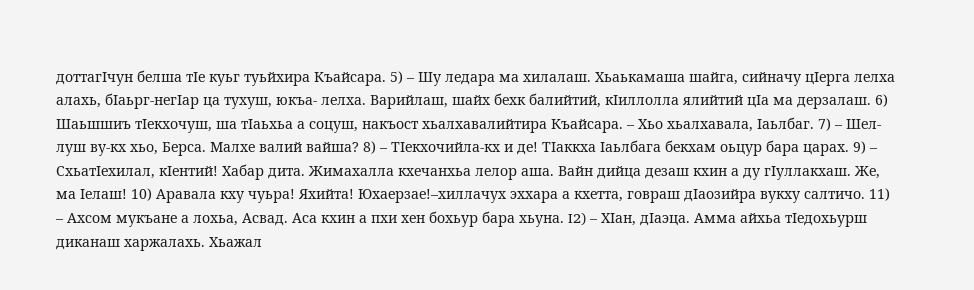доттагIчун белша тIе куьг туьйхира Къайсара. 5) – Шу ледара ма хилалаш. Хьаькамаша шайга, сийначу цIерга лелха алахь, бIаьрг-негIар ца тухуш, юкъа- лелха. Варийлаш, шайх бехк балийтий, кIиллолла ялийтий цIа ма дерзалаш. 6) Шаьшшиъ тIекхочуш, ша тIаьхьа а соцуш, накъост хьалхавалийтира Къайсара. – Хьо хьалхавала, Iаьлбаг. 7) – Шел- луш ву-кх хьо, Берса. Малхе валий вайша? 8) – ТIекхочийла-кх и де! ТIаккха Iаьлбага бекхам оьцур бара царах. 9) – СхьатIехилал, кIентий! Хабар дита. Жимахалла кхечанхьа лелор аша. Вайн дийца дезаш кхин а ду гIуллакхаш. Же, ма Iелаш! 10) Аравала кху чуьра! Яхийта! Юхаерзае!–хиллачух эххара а кхетта, говраш дIаозийра вукху салтичо. 11) – Ахсом мукъане а лохьа, Асвад. Аса кхин а пхи хен бохьур бара хьуна. I2) – ХIан, дIаэца. Амма айхьа тIедохьурш диканаш харжалахь. Хьажал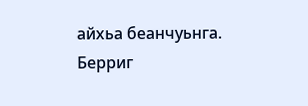айхьа беанчуьнга. Берриг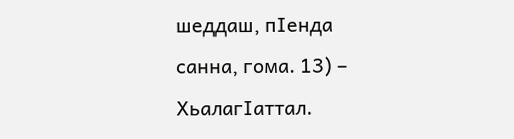шеддаш, пIенда санна, гома. 13) – ХьалагIаттал.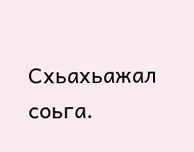Схьахьажал соьга.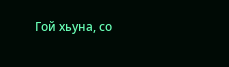Гой хьуна, со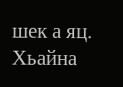шек а яц. Хьайна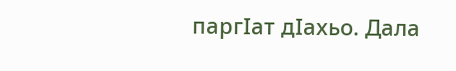паргIат дIахьо. Дала